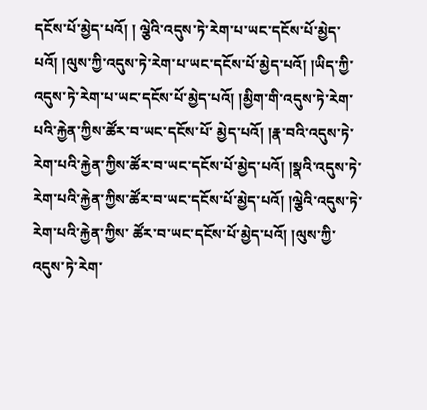དངོས་པོ་མྱེད་པའོ། ། ལྕེའི་འདུས་ཏེ་རེག་པ་ཡང་དངོས་པོ་མྱེད་པའོ། །ལུས་ཀྱི་འདུས་ཏེ་རེག་པ་ཡང་དངོས་པོ་མྱེད་པའོ། །ཡིད་ཀྱི་འདུས་ཏེ་རེག་པ་ཡང་དངོས་པོ་མྱེད་པའོ། །མྱིག་གི་འདུས་ཏེ་རེག་པའི་རྐྱེན་ཀྱིས་ཚོར་བ་ཡང་དངོས་པོ་ མྱེད་པའོ། །རྣ་བའི་འདུས་ཏེ་རེག་པའི་རྐྱེན་ཀྱིས་ཚོར་བ་ཡང་དངོས་པོ་མྱེད་པའོ། །སྣའི་འདུས་ཏེ་རེག་པའི་རྐྱེན་ཀྱིས་ཚོར་བ་ཡང་དངོས་པོ་མྱེད་པའོ། །ལྕེའི་འདུས་ཏེ་རེག་པའི་རྐྱེན་ཀྱིས་ ཚོར་བ་ཡང་དངོས་པོ་མྱེད་པའོ། །ལུས་ཀྱི་འདུས་ཏེ་རེག་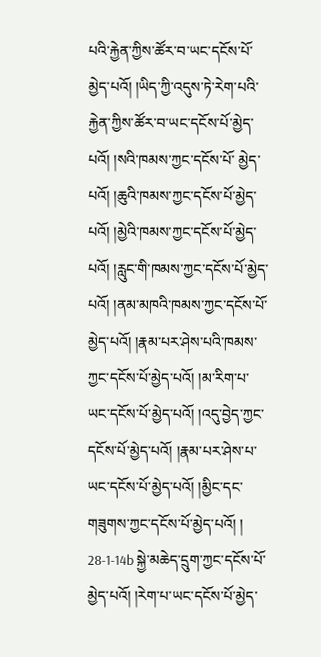པའི་རྐྱེན་ཀྱིས་ཚོར་བ་ཡང་དངོས་པོ་མྱེད་པའོ། །ཡིད་ཀྱི་འདུས་ཏེ་རེག་པའི་རྐྱེན་ཀྱིས་ཚོར་བ་ཡང་དངོས་པོ་མྱེད་པའོ། །སའི་ཁམས་ཀྱང་དངོས་པོ་ མྱེད་པའོ། །ཆུའི་ཁམས་ཀྱང་དངོས་པོ་མྱེད་པའོ། །མྱེའི་ཁམས་ཀྱང་དངོས་པོ་མྱེད་པའོ། །རླུང་གི་ཁམས་ཀྱང་དངོས་པོ་མྱེད་པའོ། །ནམ་མཁའི་ཁམས་ཀྱང་དངོས་པོ་མྱེད་པའོ། །རྣམ་པར་ཤེས་པའི་ཁམས་ ཀྱང་དངོས་པོ་མྱེད་པའོ། །མ་རིག་པ་ཡང་དངོས་པོ་མྱེད་པའོ། །འདུ་བྱེད་ཀྱང་དངོས་པོ་མྱེད་པའོ། །རྣམ་པར་ཤེས་པ་ཡང་དངོས་པོ་མྱེད་པའོ། །མྱིང་དང་གཟུགས་ཀྱང་དངོས་པོ་མྱེད་པའོ། ། 28-1-14b སྐྱེ་མཆེད་དྲུག་ཀྱང་དངོས་པོ་མྱེད་པའོ། །རེག་པ་ཡང་དངོས་པོ་མྱེད་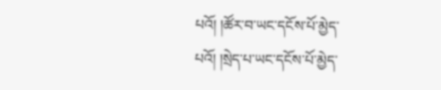པའོ། །ཚོར་བ་ཡང་དངོས་པོ་མྱེད་པའོ། །སྲེད་པ་ཡང་དངོས་པོ་མྱེད་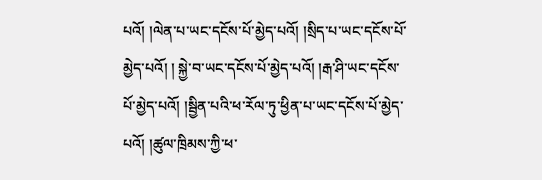པའོ། །ལེན་པ་ཡང་དངོས་པོ་མྱེད་པའོ། །སྲིད་པ་ཡང་དངོས་པོ་མྱེད་པའོ། ། སྐྱེ་བ་ཡང་དངོས་པོ་མྱེད་པའོ། །རྒ་ཤི་ཡང་དངོས་པོ་མྱེད་པའོ། །སྦྱིན་པའི་ཕ་རོལ་ཏུ་ཕྱིན་པ་ཡང་དངོས་པོ་མྱེད་པའོ། །ཚུལ་ཁྲིམས་ཀྱི་ཕ་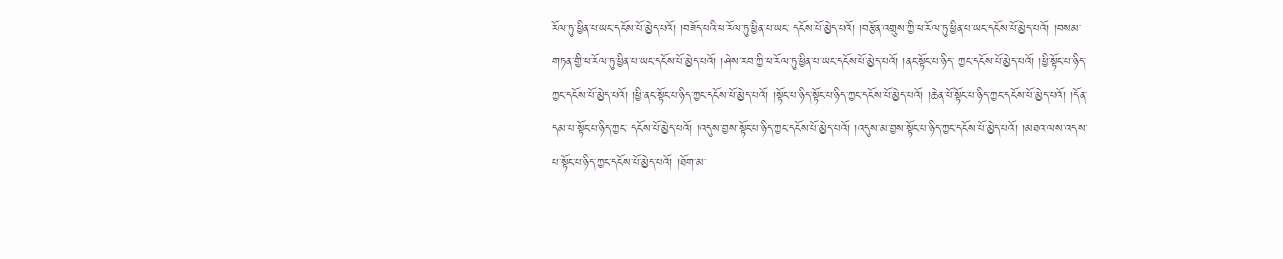རོལ་ཏུ་ཕྱིན་པ་ཡང་དངོས་པོ་མྱེད་པའོ། །བཟོད་པའི་ཕ་རོལ་ཏུ་ཕྱིན་པ་ཡང་ དངོས་པོ་མྱེད་པའོ། །བརྩོན་འགྲུས་ཀྱི་ཕ་རོལ་ཏུ་ཕྱིན་པ་ཡང་དངོས་པོ་མྱེད་པའོ། །བསམ་གཏན་གྱི་ཕ་རོལ་ཏུ་ཕྱིན་པ་ཡང་དངོས་པོ་མྱེད་པའོ། །ཤེས་རབ་ཀྱི་ཕ་རོལ་ཏུ་ཕྱིན་པ་ཡང་དངོས་པོ་མྱེད་པའོ། །ནང་སྟོང་པ་ཉིད་ ཀྱང་དངོས་པོ་མྱེད་པའོ། །ཕྱི་སྟོང་པ་ཉིད་ཀྱང་དངོས་པོ་མྱེད་པའོ། །ཕྱི་ནང་སྟོང་པ་ཉིད་ཀྱང་དངོས་པོ་མྱེད་པའོ། །སྟོང་པ་ཉིད་སྟོང་པ་ཉིད་ཀྱང་དངོས་པོ་མྱེད་པའོ། །ཆེན་པོ་སྟོང་པ་ཉིད་ཀྱང་དངོས་པོ་མྱེད་པའོ། །དོན་དམ་པ་སྟོང་པ་ཉིད་ཀྱང་ དངོས་པོ་མྱེད་པའོ། །འདུས་བྱས་སྟོང་པ་ཉིད་ཀྱང་དངོས་པོ་མྱེད་པའོ། །འདུས་མ་བྱས་སྟོང་པ་ཉིད་ཀྱང་དངོས་པོ་མྱེད་པའོ། །མཐའ་ལས་འདས་པ་སྟོང་པ་ཉིད་ཀྱང་དངོས་པོ་མྱེད་པའོ། །ཐོག་མ་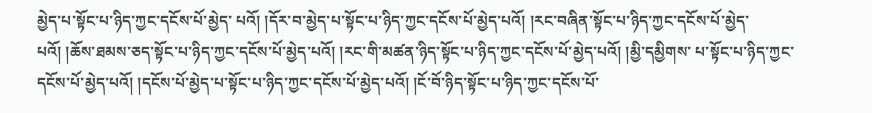མྱེད་པ་སྟོང་པ་ཉིད་ཀྱང་དངོས་པོ་མྱེད་ པའོ། །དོར་བ་མྱེད་པ་སྟོང་པ་ཉིད་ཀྱང་དངོས་པོ་མྱེད་པའོ། །རང་བཞིན་སྟོང་པ་ཉིད་ཀྱང་དངོས་པོ་མྱེད་པའོ། །ཆོས་ཐམས་ཅད་སྟོང་པ་ཉིད་ཀྱང་དངོས་པོ་མྱེད་པའོ། །རང་གི་མཚན་ཉིད་སྟོང་པ་ཉིད་ཀྱང་དངོས་པོ་མྱེད་པའོ། །མྱི་དམྱིགས་ པ་སྟོང་པ་ཉིད་ཀྱང་དངོས་པོ་མྱེད་པའོ། །དངོས་པོ་མྱེད་པ་སྟོང་པ་ཉིད་ཀྱང་དངོས་པོ་མྱེད་པའོ། །ངོ་བོ་ཉིད་སྟོང་པ་ཉིད་ཀྱང་དངོས་པོ་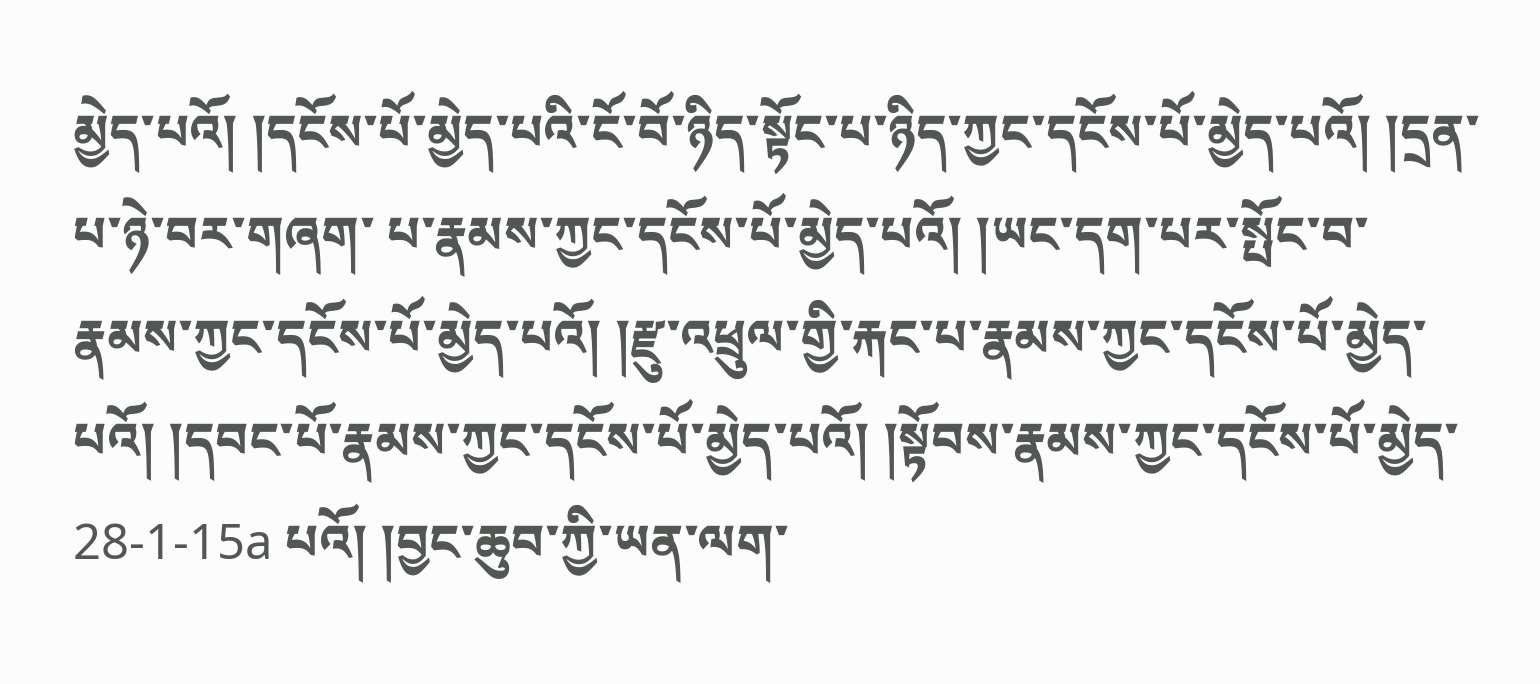མྱེད་པའོ། །དངོས་པོ་མྱེད་པའི་ངོ་བོ་ཉིད་སྟོང་པ་ཉིད་ཀྱང་དངོས་པོ་མྱེད་པའོ། །དྲན་པ་ཉེ་བར་གཞག་ པ་རྣམས་ཀྱང་དངོས་པོ་མྱེད་པའོ། །ཡང་དག་པར་སྤོང་བ་རྣམས་ཀྱང་དངོས་པོ་མྱེད་པའོ། །རྫུ་འཕྲུལ་གྱི་རྐང་པ་རྣམས་ཀྱང་དངོས་པོ་མྱེད་པའོ། །དབང་པོ་རྣམས་ཀྱང་དངོས་པོ་མྱེད་པའོ། །སྟོབས་རྣམས་ཀྱང་དངོས་པོ་མྱེད་ 28-1-15a པའོ། །བྱང་ཆུབ་ཀྱི་ཡན་ལག་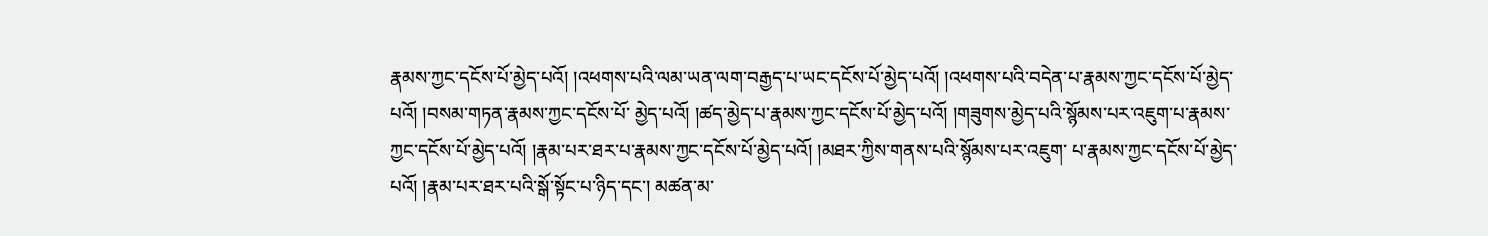རྣམས་ཀྱང་དངོས་པོ་མྱེད་པའོ། །འཕགས་པའི་ལམ་ཡན་ལག་བརྒྱད་པ་ཡང་དངོས་པོ་མྱེད་པའོ། །འཕགས་པའི་བདེན་པ་རྣམས་ཀྱང་དངོས་པོ་མྱེད་པའོ། །བསམ་གཏན་རྣམས་ཀྱང་དངོས་པོ་ མྱེད་པའོ། །ཚད་མྱེད་པ་རྣམས་ཀྱང་དངོས་པོ་མྱེད་པའོ། །གཟུགས་མྱེད་པའི་སྙོམས་པར་འཇུག་པ་རྣམས་ཀྱང་དངོས་པོ་མྱེད་པའོ། །རྣམ་པར་ཐར་པ་རྣམས་ཀྱང་དངོས་པོ་མྱེད་པའོ། །མཐར་ཀྱིས་གནས་པའི་སྙོམས་པར་འཇུག་ པ་རྣམས་ཀྱང་དངོས་པོ་མྱེད་པའོ། །རྣམ་པར་ཐར་པའི་སྒོ་སྟོང་པ་ཉིད་དང་། མཚན་མ་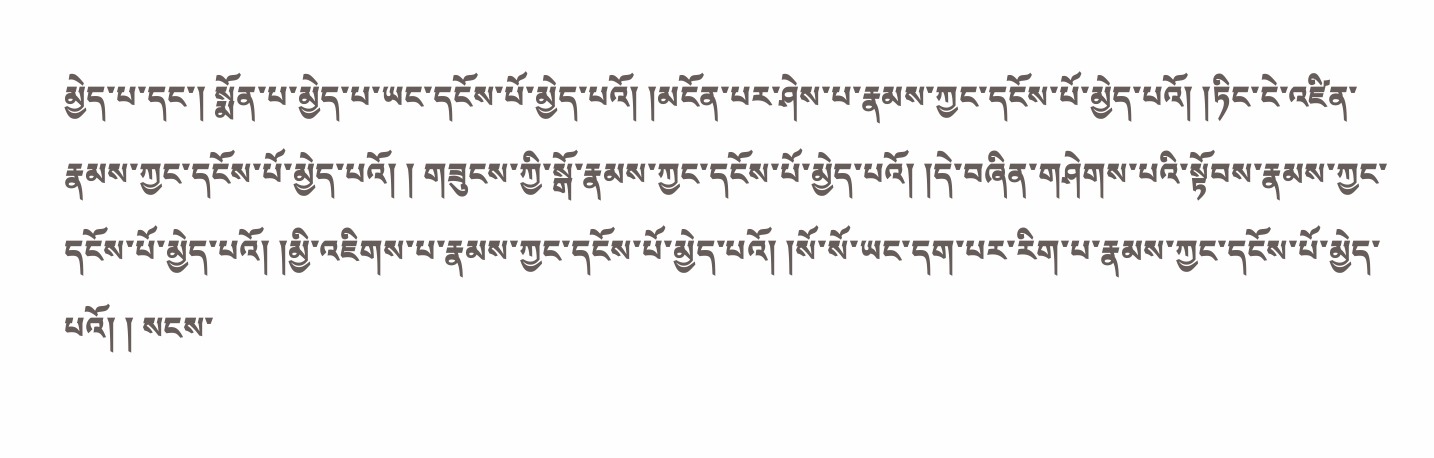མྱེད་པ་དང་། སྨོན་པ་མྱེད་པ་ཡང་དངོས་པོ་མྱེད་པའོ། །མངོན་པར་ཤེས་པ་རྣམས་ཀྱང་དངོས་པོ་མྱེད་པའོ། །ཏིང་ངེ་འཛིན་རྣམས་ཀྱང་དངོས་པོ་མྱེད་པའོ། ། གཟུངས་ཀྱི་སྒོ་རྣམས་ཀྱང་དངོས་པོ་མྱེད་པའོ། །དེ་བཞིན་གཤེགས་པའི་སྟོབས་རྣམས་ཀྱང་དངོས་པོ་མྱེད་པའོ། །མྱི་འཇིགས་པ་རྣམས་ཀྱང་དངོས་པོ་མྱེད་པའོ། །སོ་སོ་ཡང་དག་པར་རིག་པ་རྣམས་ཀྱང་དངོས་པོ་མྱེད་པའོ། ། སངས་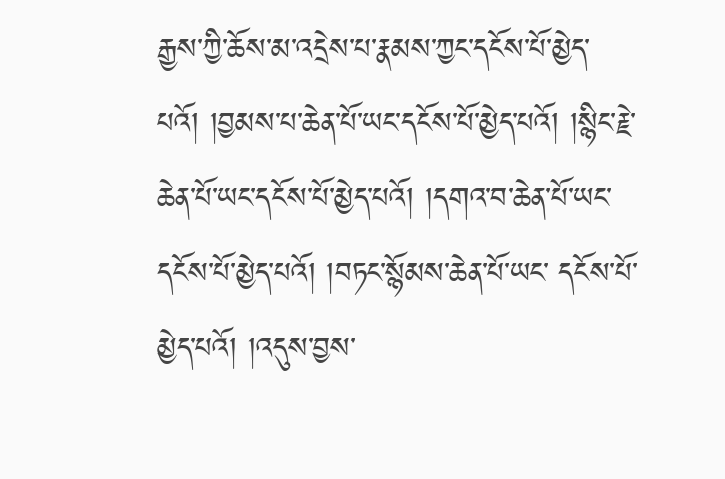རྒྱས་ཀྱི་ཆོས་མ་འདྲེས་པ་རྣམས་ཀྱང་དངོས་པོ་མྱེད་པའོ། །བྱམས་པ་ཆེན་པོ་ཡང་དངོས་པོ་མྱེད་པའོ། །སྙིང་རྗེ་ཆེན་པོ་ཡང་དངོས་པོ་མྱེད་པའོ། །དགའ་བ་ཆེན་པོ་ཡང་དངོས་པོ་མྱེད་པའོ། །བཏང་སྙོམས་ཆེན་པོ་ཡང་ དངོས་པོ་མྱེད་པའོ། །འདུས་བྱས་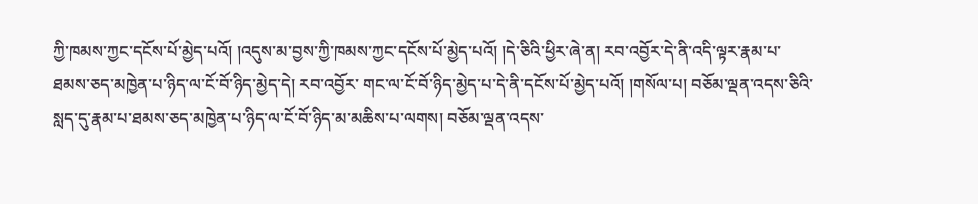ཀྱི་ཁམས་ཀྱང་དངོས་པོ་མྱེད་པའོ། །འདུས་མ་བྱས་ཀྱི་ཁམས་ཀྱང་དངོས་པོ་མྱེད་པའོ། །དེ་ཅིའི་ཕྱིར་ཞེ་ན། རབ་འབྱོར་དེ་ནི་འདི་ལྟར་རྣམ་པ་ཐམས་ཅད་མཁྱེན་པ་ཉིད་ལ་ངོ་བོ་ཉིད་མྱེད་དེ། རབ་འབྱོར་ གང་ལ་ངོ་བོ་ཉིད་མྱེད་པ་དེ་ནི་དངོས་པོ་མྱེད་པའོ། །གསོལ་པ། བཅོམ་ལྡན་འདས་ཅིའི་སླད་དུ་རྣམ་པ་ཐམས་ཅད་མཁྱེན་པ་ཉིད་ལ་ངོ་བོ་ཉིད་མ་མཆིས་པ་ལགས། བཅོམ་ལྡན་འདས་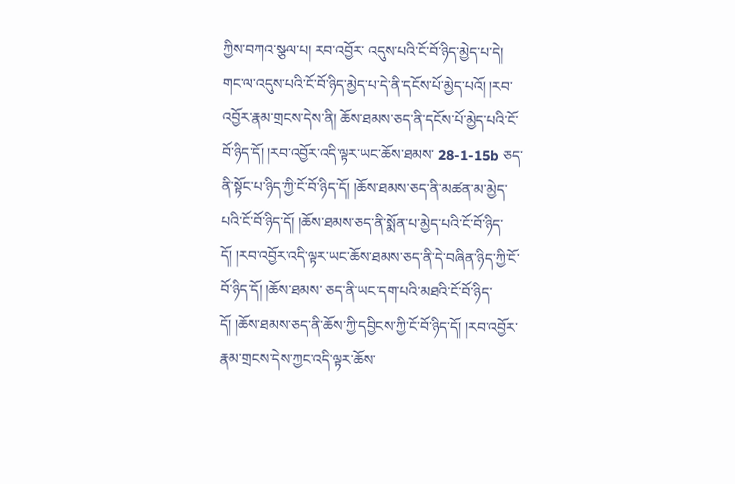ཀྱིས་བཀའ་སྩལ་པ། རབ་འབྱོར་ འདུས་པའི་ངོ་བོ་ཉིད་མྱེད་པ་དེ། གང་ལ་འདུས་པའི་ངོ་བོ་ཉིད་མྱེད་པ་དེ་ནི་དངོས་པོ་མྱེད་པའོ། །རབ་འབྱོར་རྣམ་གྲངས་དེས་ནི། ཆོས་ཐམས་ཅད་ནི་དངོས་པོ་མྱེད་པའི་ངོ་བོ་ཉིད་དོ། །རབ་འབྱོར་འདི་ལྟར་ཡང་ཆོས་ཐམས་ 28-1-15b ཅད་ནི་སྟོང་པ་ཉིད་ཀྱི་ངོ་བོ་ཉིད་དོ། །ཆོས་ཐམས་ཅད་ནི་མཚན་མ་མྱེད་པའི་ངོ་བོ་ཉིད་དོ། །ཆོས་ཐམས་ཅད་ནི་སྨོན་པ་མྱེད་པའི་ངོ་བོ་ཉིད་དོ། །རབ་འབྱོར་འདི་ལྟར་ཡང་ཆོས་ཐམས་ཅད་ནི་དེ་བཞིན་ཉིད་ཀྱི་ངོ་བོ་ཉིད་དོ། །ཆོས་ཐམས་ ཅད་ནི་ཡང་དག་པའི་མཐའི་ངོ་བོ་ཉིད་དོ། །ཆོས་ཐམས་ཅད་ནི་ཆོས་ཀྱི་དབྱིངས་ཀྱི་ངོ་བོ་ཉིད་དོ། །རབ་འབྱོར་རྣམ་གྲངས་དེས་ཀྱང་འདི་ལྟར་ཆོས་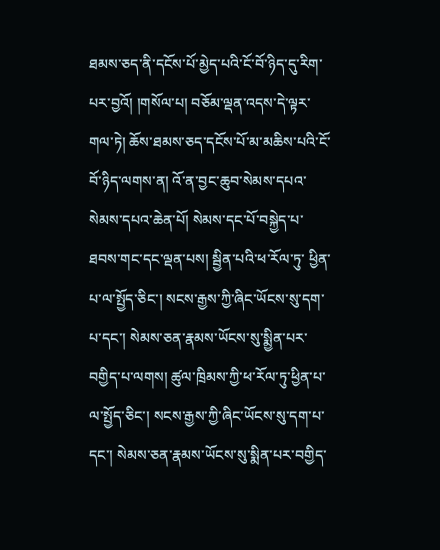ཐམས་ཅད་ནི་དངོས་པོ་མྱེད་པའི་ངོ་བོ་ཉིད་དུ་རིག་པར་བྱའོ། །གསོལ་པ། བཅོམ་ལྡན་འདས་དེ་ལྟར་གལ་ཏེ། ཆོས་ཐམས་ཅད་དངོས་པོ་མ་མཆིས་པའི་ངོ་བོ་ཉིད་ལགས་ན། འོ་ན་བྱང་ཆུབ་སེམས་དཔའ་སེམས་དཔའ་ཆེན་པོ། སེམས་དང་པོ་བསྐྱེད་པ་ཐབས་གང་དང་ལྡན་པས། སྦྱིན་པའི་ཕ་རོལ་ཏུ་ ཕྱིན་པ་ལ་སྤྱོད་ཅིང་། སངས་རྒྱས་ཀྱི་ཞིང་ཡོངས་སུ་དག་པ་དང་། སེམས་ཅན་རྣམས་ཡོངས་སུ་སྨྱིན་པར་བགྱིད་པ་ལགས། ཚུལ་ཁྲིམས་ཀྱི་ཕ་རོལ་ཏུ་ཕྱིན་པ་ལ་སྤྱོད་ཅིང་། སངས་རྒྱས་ཀྱི་ཞིང་ཡོངས་སུ་དག་པ་དང་། སེམས་ཅན་རྣམས་ཡོངས་སུ་སྨིན་པར་བགྱིད་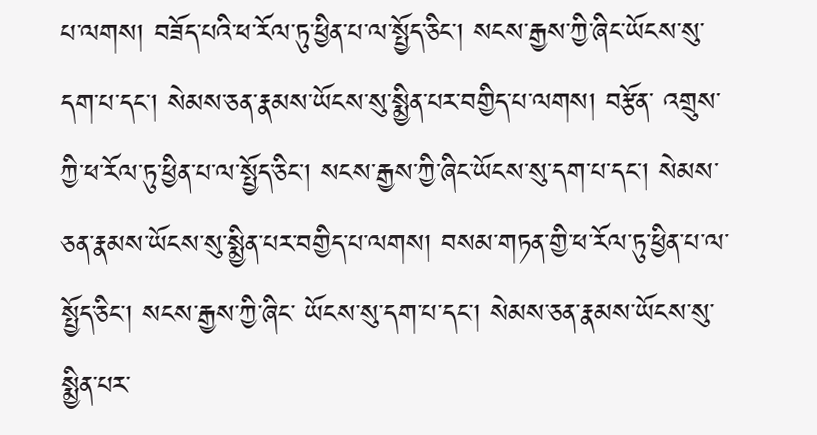པ་ལགས། བཟོད་པའི་ཕ་རོལ་ཏུ་ཕྱིན་པ་ལ་སྤྱོད་ཅིང་། སངས་རྒྱས་ཀྱི་ཞིང་ཡོངས་སུ་དག་པ་དང་། སེམས་ཅན་རྣམས་ཡོངས་སུ་སྨྱིན་པར་བགྱིད་པ་ལགས། བརྩོན་ འགྲུས་ཀྱི་ཕ་རོལ་ཏུ་ཕྱིན་པ་ལ་སྤྱོད་ཅིང་། སངས་རྒྱས་ཀྱི་ཞིང་ཡོངས་སུ་དག་པ་དང་། སེམས་ཅན་རྣམས་ཡོངས་སུ་སྨྱིན་པར་བགྱིད་པ་ལགས། བསམ་གཏན་གྱི་ཕ་རོལ་ཏུ་ཕྱིན་པ་ལ་སྤྱོད་ཅིང་། སངས་རྒྱས་ཀྱི་ཞིང་ ཡོངས་སུ་དག་པ་དང་། སེམས་ཅན་རྣམས་ཡོངས་སུ་སྨྱིན་པར་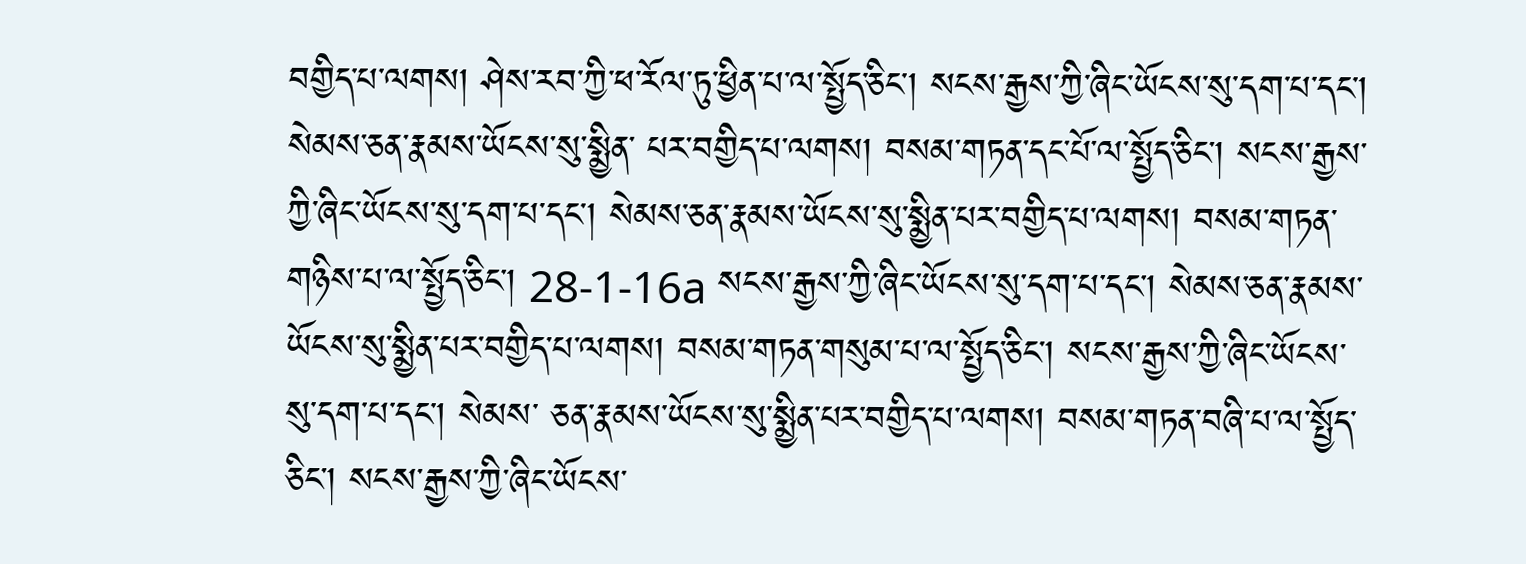བགྱིད་པ་ལགས། ཤེས་རབ་ཀྱི་ཕ་རོལ་ཏུ་ཕྱིན་པ་ལ་སྤྱོད་ཅིང་། སངས་རྒྱས་ཀྱི་ཞིང་ཡོངས་སུ་དག་པ་དང་། སེམས་ཅན་རྣམས་ཡོངས་སུ་སྨྱིན་ པར་བགྱིད་པ་ལགས། བསམ་གཏན་དང་པོ་ལ་སྤྱོད་ཅིང་། སངས་རྒྱས་ཀྱི་ཞིང་ཡོངས་སུ་དག་པ་དང་། སེམས་ཅན་རྣམས་ཡོངས་སུ་སྨྱིན་པར་བགྱིད་པ་ལགས། བསམ་གཏན་གཉིས་པ་ལ་སྤྱོད་ཅིང་། 28-1-16a སངས་རྒྱས་ཀྱི་ཞིང་ཡོངས་སུ་དག་པ་དང་། སེམས་ཅན་རྣམས་ཡོངས་སུ་སྨྱིན་པར་བགྱིད་པ་ལགས། བསམ་གཏན་གསུམ་པ་ལ་སྤྱོད་ཅིང་། སངས་རྒྱས་ཀྱི་ཞིང་ཡོངས་སུ་དག་པ་དང་། སེམས་ ཅན་རྣམས་ཡོངས་སུ་སྨྱིན་པར་བགྱིད་པ་ལགས། བསམ་གཏན་བཞི་པ་ལ་སྤྱོད་ཅིང་། སངས་རྒྱས་ཀྱི་ཞིང་ཡོངས་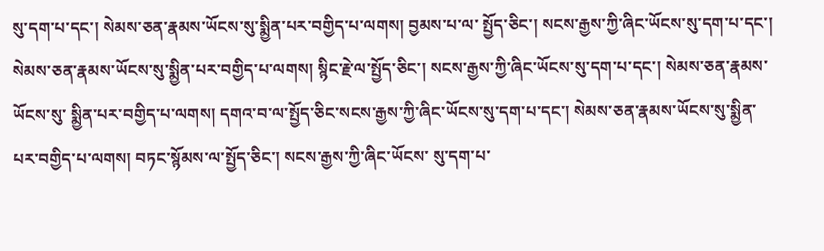སུ་དག་པ་དང་། སེམས་ཅན་རྣམས་ཡོངས་སུ་སྨྱིན་པར་བགྱིད་པ་ལགས། བྱམས་པ་ལ་ སྤྱོད་ཅིང་། སངས་རྒྱས་ཀྱི་ཞིང་ཡོངས་སུ་དག་པ་དང་། སེམས་ཅན་རྣམས་ཡོངས་སུ་སྨྱིན་པར་བགྱིད་པ་ལགས། སྙིང་རྗེ་ལ་སྤྱོད་ཅིང་། སངས་རྒྱས་ཀྱི་ཞིང་ཡོངས་སུ་དག་པ་དང་། སེམས་ཅན་རྣམས་ཡོངས་སུ་ སྨྱིན་པར་བགྱིད་པ་ལགས། དགའ་བ་ལ་སྤྱོད་ཅིང་སངས་རྒྱས་ཀྱི་ཞིང་ཡོངས་སུ་དག་པ་དང་། སེམས་ཅན་རྣམས་ཡོངས་སུ་སྨྱིན་པར་བགྱིད་པ་ལགས། བཏང་སྙོམས་ལ་སྤྱོད་ཅིང་། སངས་རྒྱས་ཀྱི་ཞིང་ཡོངས་ སུ་དག་པ་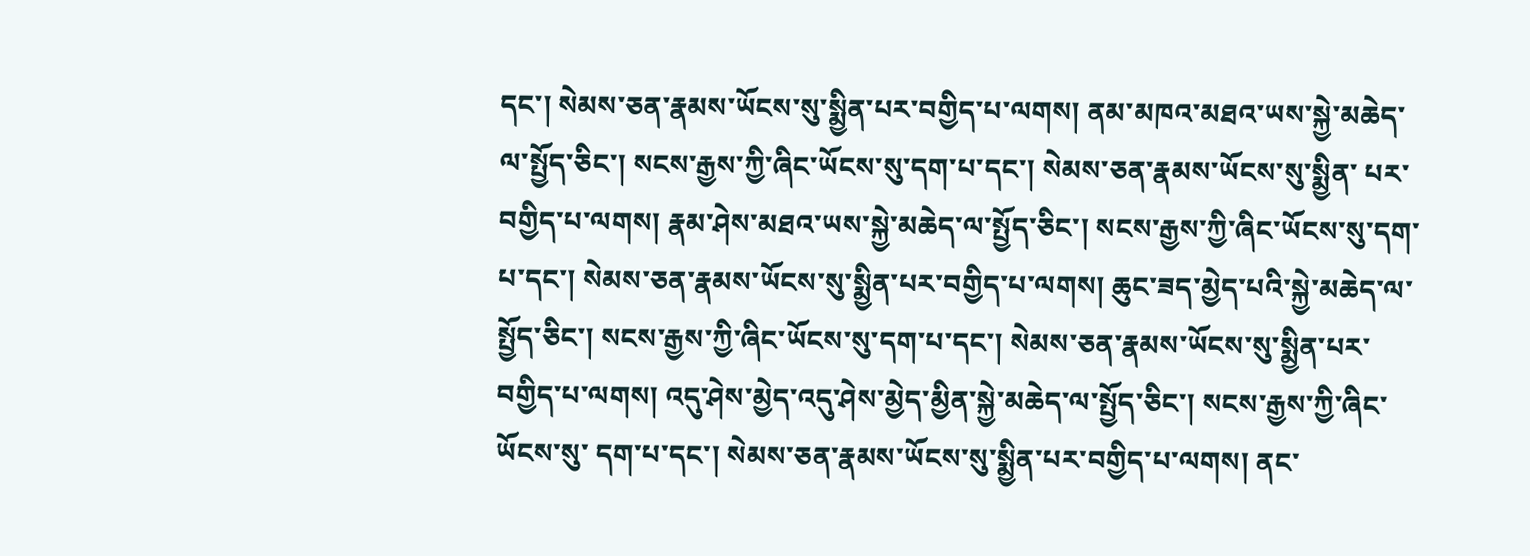དང་། སེམས་ཅན་རྣམས་ཡོངས་སུ་སྨྱིན་པར་བགྱིད་པ་ལགས། ནམ་མཁའ་མཐའ་ཡས་སྐྱེ་མཆེད་ལ་སྤྱོད་ཅིང་། སངས་རྒྱས་ཀྱི་ཞིང་ཡོངས་སུ་དག་པ་དང་། སེམས་ཅན་རྣམས་ཡོངས་སུ་སྨྱིན་ པར་བགྱིད་པ་ལགས། རྣམ་ཤེས་མཐའ་ཡས་སྐྱེ་མཆེད་ལ་སྤྱོད་ཅིང་། སངས་རྒྱས་ཀྱི་ཞིང་ཡོངས་སུ་དག་པ་དང་། སེམས་ཅན་རྣམས་ཡོངས་སུ་སྨྱིན་པར་བགྱིད་པ་ལགས། ཆུང་ཟད་མྱེད་པའི་སྐྱེ་མཆེད་ལ་ སྤྱོད་ཅིང་། སངས་རྒྱས་ཀྱི་ཞིང་ཡོངས་སུ་དག་པ་དང་། སེམས་ཅན་རྣམས་ཡོངས་སུ་སྨྱིན་པར་བགྱིད་པ་ལགས། འདུ་ཤེས་མྱེད་འདུ་ཤེས་མྱེད་མྱིན་སྐྱེ་མཆེད་ལ་སྤྱོད་ཅིང་། སངས་རྒྱས་ཀྱི་ཞིང་ཡོངས་སུ་ དག་པ་དང་། སེམས་ཅན་རྣམས་ཡོངས་སུ་སྨྱིན་པར་བགྱིད་པ་ལགས། ནང་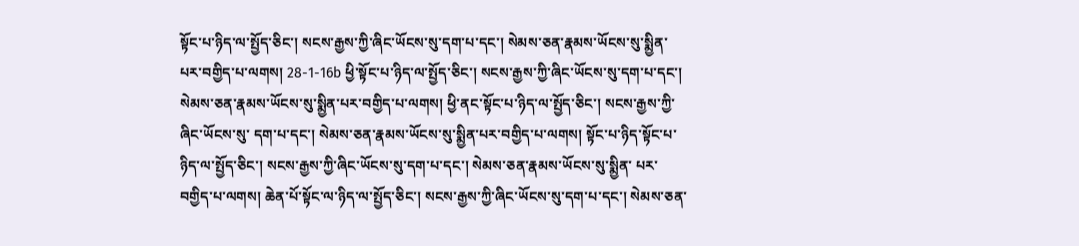སྟོང་པ་ཉིད་ལ་སྤྱོད་ཅིང་། སངས་རྒྱས་ཀྱི་ཞིང་ཡོངས་སུ་དག་པ་དང་། སེམས་ཅན་རྣམས་ཡོངས་སུ་སྨྱིན་པར་བགྱིད་པ་ལགས། 28-1-16b ཕྱི་སྟོང་པ་ཉིད་ལ་སྤྱོད་ཅིང་། སངས་རྒྱས་ཀྱི་ཞིང་ཡོངས་སུ་དག་པ་དང་། སེམས་ཅན་རྣམས་ཡོངས་སུ་སྨྱིན་པར་བགྱིད་པ་ལགས། ཕྱི་ནང་སྟོང་པ་ཉིད་ལ་སྤྱོད་ཅིང་། སངས་རྒྱས་ཀྱི་ཞིང་ཡོངས་སུ་ དག་པ་དང་། སེམས་ཅན་རྣམས་ཡོངས་སུ་སྨྱིན་པར་བགྱིད་པ་ལགས། སྟོང་པ་ཉིད་སྟོང་པ་ཉིད་ལ་སྤྱོད་ཅིང་། སངས་རྒྱས་ཀྱི་ཞིང་ཡོངས་སུ་དག་པ་དང་། སེམས་ཅན་རྣམས་ཡོངས་སུ་སྨྱིན་ པར་བགྱིད་པ་ལགས། ཆེན་པོ་སྟོང་ལ་ཉིད་ལ་སྤྱོད་ཅིང་། སངས་རྒྱས་ཀྱི་ཞིང་ཡོངས་སུ་དག་པ་དང་། སེམས་ཅན་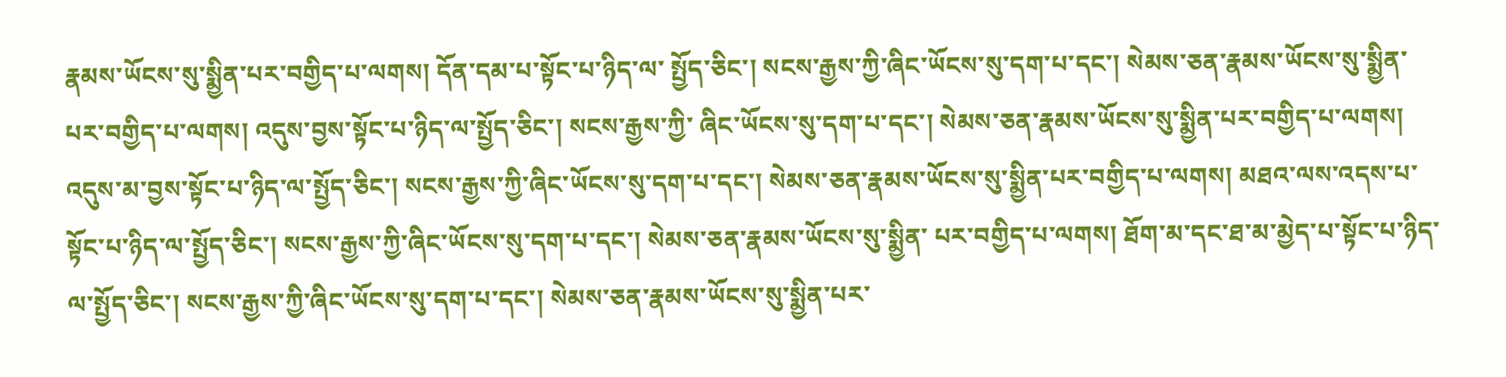རྣམས་ཡོངས་སུ་སྨྱིན་པར་བགྱིད་པ་ལགས། དོན་དམ་པ་སྟོང་པ་ཉིད་ལ་ སྤྱོད་ཅིང་། སངས་རྒྱས་ཀྱི་ཞིང་ཡོངས་སུ་དག་པ་དང་། སེམས་ཅན་རྣམས་ཡོངས་སུ་སྨྱིན་པར་བགྱིད་པ་ལགས། འདུས་བྱས་སྟོང་པ་ཉིད་ལ་སྤྱོད་ཅིང་། སངས་རྒྱས་ཀྱི་ ཞིང་ཡོངས་སུ་དག་པ་དང་། སེམས་ཅན་རྣམས་ཡོངས་སུ་སྨྱིན་པར་བགྱིད་པ་ལགས། འདུས་མ་བྱས་སྟོང་པ་ཉིད་ལ་སྤྱོད་ཅིང་། སངས་རྒྱས་ཀྱི་ཞིང་ཡོངས་སུ་དག་པ་དང་། སེམས་ཅན་རྣམས་ཡོངས་སུ་སྨྱིན་པར་བགྱིད་པ་ལགས། མཐའ་ལས་འདས་པ་སྟོང་པ་ཉིད་ལ་སྤྱོད་ཅིང་། སངས་རྒྱས་ཀྱི་ཞིང་ཡོངས་སུ་དག་པ་དང་། སེམས་ཅན་རྣམས་ཡོངས་སུ་སྨྱིན་ པར་བགྱིད་པ་ལགས། ཐོག་མ་དང་ཐ་མ་མྱེད་པ་སྟོང་པ་ཉིད་ལ་སྤྱོད་ཅིང་། སངས་རྒྱས་ཀྱི་ཞིང་ཡོངས་སུ་དག་པ་དང་། སེམས་ཅན་རྣམས་ཡོངས་སུ་སྨྱིན་པར་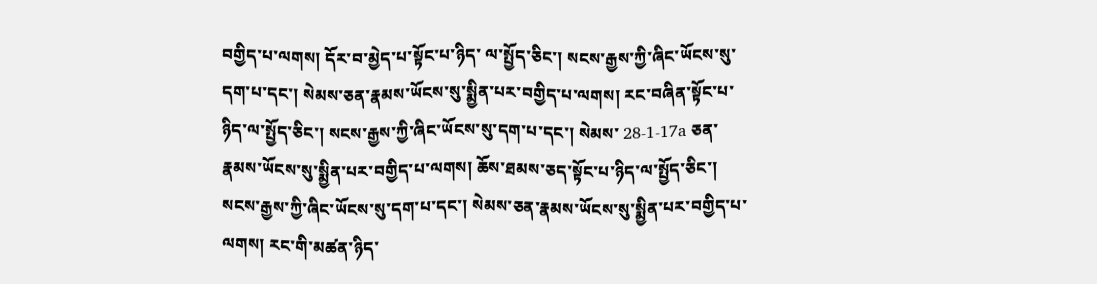བགྱིད་པ་ལགས། དོར་བ་མྱེད་པ་སྟོང་པ་ཉིད་ ལ་སྤྱོད་ཅིང་། སངས་རྒྱས་ཀྱི་ཞིང་ཡོངས་སུ་དག་པ་དང་། སེམས་ཅན་རྣམས་ཡོངས་སུ་སྨྱིན་པར་བགྱིད་པ་ལགས། རང་བཞིན་སྟོང་པ་ཉིད་ལ་སྤྱོད་ཅིང་། སངས་རྒྱས་ཀྱི་ཞིང་ཡོངས་སུ་དག་པ་དང་། སེམས་ 28-1-17a ཅན་རྣམས་ཡོངས་སུ་སྨྱིན་པར་བགྱིད་པ་ལགས། ཆོས་ཐམས་ཅད་སྟོང་པ་ཉིད་ལ་སྤྱོད་ཅིང་། སངས་རྒྱས་ཀྱི་ཞིང་ཡོངས་སུ་དག་པ་དང་། སེམས་ཅན་རྣམས་ཡོངས་སུ་སྨྱིན་པར་བགྱིད་པ་ལགས། རང་གི་མཚན་ཉིད་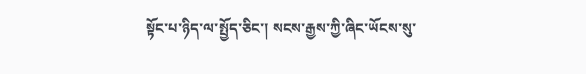སྟོང་པ་ཉིད་ལ་སྤྱོད་ཅིང་། སངས་རྒྱས་ཀྱི་ཞིང་ཡོངས་སུ་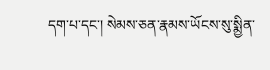དག་པ་དང་། སེམས་ཅན་རྣམས་ཡོངས་སུ་སྨྱིན་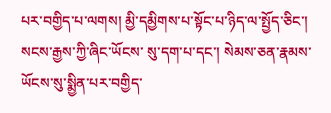པར་བགྱིད་པ་ལགས། མྱི་དམྱིགས་པ་སྟོང་པ་ཉིད་ལ་སྤྱོད་ཅིང་། སངས་རྒྱས་ཀྱི་ཞིང་ཡོངས་ སུ་དག་པ་དང་། སེམས་ཅན་རྣམས་ཡོངས་སུ་སྨྱིན་པར་བགྱིད་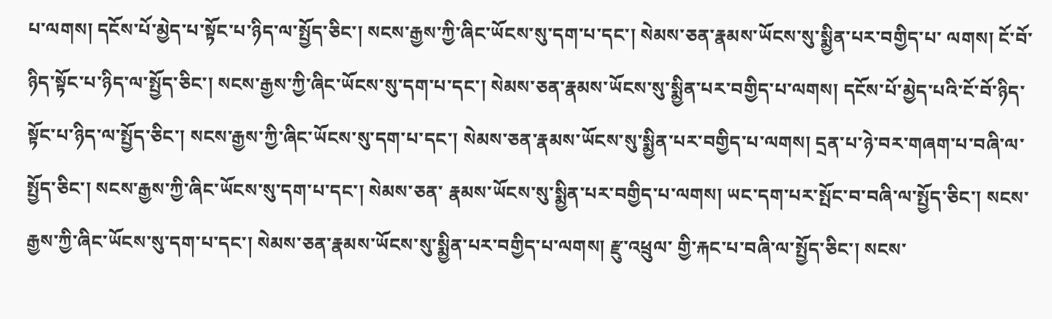པ་ལགས། དངོས་པོ་མྱེད་པ་སྟོང་པ་ཉིད་ལ་སྤྱོད་ཅིང་། སངས་རྒྱས་ཀྱི་ཞིང་ཡོངས་སུ་དག་པ་དང་། སེམས་ཅན་རྣམས་ཡོངས་སུ་སྨྱིན་པར་བགྱིད་པ་ ལགས། ངོ་བོ་ཉིད་སྟོང་པ་ཉིད་ལ་སྤྱོད་ཅིང་། སངས་རྒྱས་ཀྱི་ཞིང་ཡོངས་སུ་དག་པ་དང་། སེམས་ཅན་རྣམས་ཡོངས་སུ་སྨྱིན་པར་བགྱིད་པ་ལགས། དངོས་པོ་མྱེད་པའི་ངོ་བོ་ཉིད་སྟོང་པ་ཉིད་ལ་སྤྱོད་ཅིང་། སངས་རྒྱས་ཀྱི་ཞིང་ཡོངས་སུ་དག་པ་དང་། སེམས་ཅན་རྣམས་ཡོངས་སུ་སྨྱིན་པར་བགྱིད་པ་ལགས། དྲན་པ་ཉེ་བར་གཞག་པ་བཞི་ལ་སྤྱོད་ཅིང་། སངས་རྒྱས་ཀྱི་ཞིང་ཡོངས་སུ་དག་པ་དང་། སེམས་ཅན་ རྣམས་ཡོངས་སུ་སྨྱིན་པར་བགྱིད་པ་ལགས། ཡང་དག་པར་སྤོང་བ་བཞི་ལ་སྤྱོད་ཅིང་། སངས་རྒྱས་ཀྱི་ཞིང་ཡོངས་སུ་དག་པ་དང་། སེམས་ཅན་རྣམས་ཡོངས་སུ་སྨྱིན་པར་བགྱིད་པ་ལགས། རྫུ་འཕྲུལ་ གྱི་རྐང་པ་བཞི་ལ་སྤྱོད་ཅིང་། སངས་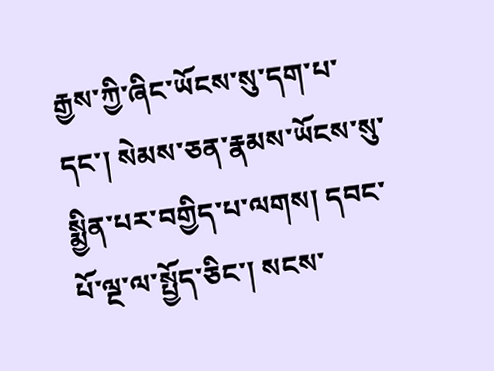རྒྱས་ཀྱི་ཞིང་ཡོངས་སུ་དག་པ་དང་། སེམས་ཅན་རྣམས་ཡོངས་སུ་སྨྱིན་པར་བགྱིད་པ་ལགས། དབང་པོ་ལྔ་ལ་སྤྱོད་ཅིང་། སངས་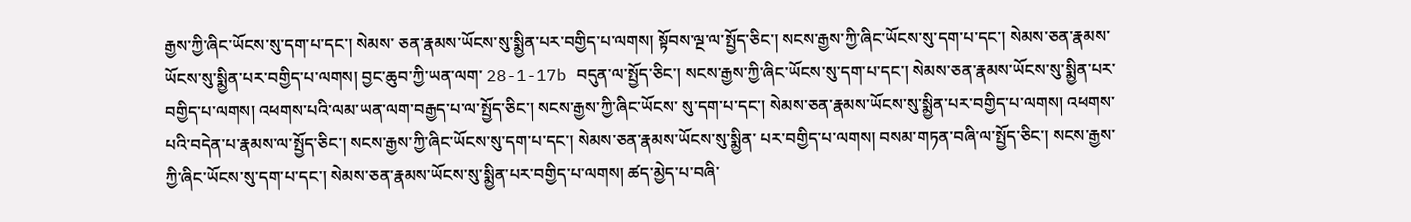རྒྱས་ཀྱི་ཞིང་ཡོངས་སུ་དག་པ་དང་། སེམས་ ཅན་རྣམས་ཡོངས་སུ་སྨྱིན་པར་བགྱིད་པ་ལགས། སྟོབས་ལྔ་ལ་སྤྱོད་ཅིང་། སངས་རྒྱས་ཀྱི་ཞིང་ཡོངས་སུ་དག་པ་དང་། སེམས་ཅན་རྣམས་ཡོངས་སུ་སྨྱིན་པར་བགྱིད་པ་ལགས། བྱང་ཆུབ་ཀྱི་ཡན་ལག་ 28-1-17b བདུན་ལ་སྤྱོད་ཅིང་། སངས་རྒྱས་ཀྱི་ཞིང་ཡོངས་སུ་དག་པ་དང་། སེམས་ཅན་རྣམས་ཡོངས་སུ་སྨྱིན་པར་བགྱིད་པ་ལགས། འཕགས་པའི་ལམ་ཡན་ལག་བརྒྱད་པ་ལ་སྤྱོད་ཅིང་། སངས་རྒྱས་ཀྱི་ཞིང་ཡོངས་ སུ་དག་པ་དང་། སེམས་ཅན་རྣམས་ཡོངས་སུ་སྨྱིན་པར་བགྱིད་པ་ལགས། འཕགས་པའི་བདེན་པ་རྣམས་ལ་སྤྱོད་ཅིང་། སངས་རྒྱས་ཀྱི་ཞིང་ཡོངས་སུ་དག་པ་དང་། སེམས་ཅན་རྣམས་ཡོངས་སུ་སྨྱིན་ པར་བགྱིད་པ་ལགས། བསམ་གཏན་བཞི་ལ་སྤྱོད་ཅིང་། སངས་རྒྱས་ཀྱི་ཞིང་ཡོངས་སུ་དག་པ་དང་། སེམས་ཅན་རྣམས་ཡོངས་སུ་སྨྱིན་པར་བགྱིད་པ་ལགས། ཚད་མྱེད་པ་བཞི་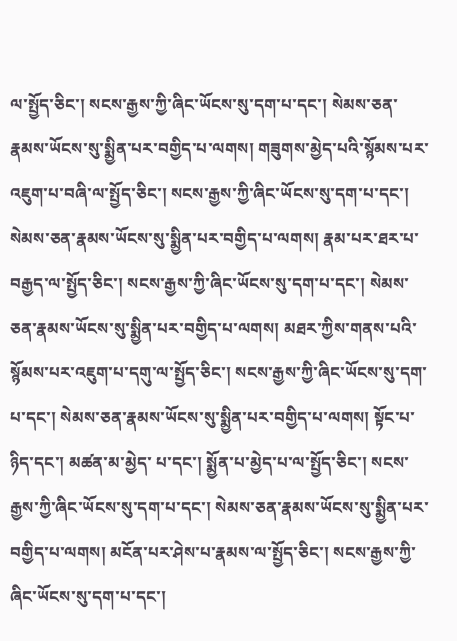ལ་སྤྱོད་ཅིང་། སངས་རྒྱས་ཀྱི་ཞིང་ཡོངས་སུ་དག་པ་དང་། སེམས་ཅན་རྣམས་ཡོངས་སུ་སྨྱིན་པར་བགྱིད་པ་ལགས། གཟུགས་མྱེད་པའི་སྙོམས་པར་འཇུག་པ་བཞི་ལ་སྤྱོད་ཅིང་། སངས་རྒྱས་ཀྱི་ཞིང་ཡོངས་སུ་དག་པ་དང་། སེམས་ཅན་རྣམས་ཡོངས་སུ་སྨྱིན་པར་བགྱིད་པ་ལགས། རྣམ་པར་ཐར་པ་བརྒྱད་ལ་སྤྱོད་ཅིང་། སངས་རྒྱས་ཀྱི་ཞིང་ཡོངས་སུ་དག་པ་དང་། སེམས་ཅན་རྣམས་ཡོངས་སུ་སྨྱིན་པར་བགྱིད་པ་ལགས། མཐར་ཀྱིས་གནས་པའི་སྙོམས་པར་འཇུག་པ་དགུ་ལ་སྤྱོད་ཅིང་། སངས་རྒྱས་ཀྱི་ཞིང་ཡོངས་སུ་དག་པ་དང་། སེམས་ཅན་རྣམས་ཡོངས་སུ་སྨྱིན་པར་བགྱིད་པ་ལགས། སྟོང་པ་ཉིད་དང་། མཚན་མ་མྱེད་ པ་དང་། སྨྱོན་པ་མྱེད་པ་ལ་སྤྱོད་ཅིང་། སངས་རྒྱས་ཀྱི་ཞིང་ཡོངས་སུ་དག་པ་དང་། སེམས་ཅན་རྣམས་ཡོངས་སུ་སྨྱིན་པར་བགྱིད་པ་ལགས། མངོན་པར་ཤེས་པ་རྣམས་ལ་སྤྱོད་ཅིང་། སངས་རྒྱས་ཀྱི་ ཞིང་ཡོངས་སུ་དག་པ་དང་།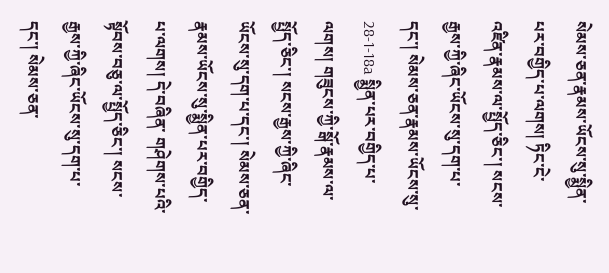སེམས་ཅན་རྣམས་ཡོངས་སུ་སྨྱིན་པར་བགྱིད་པ་ལགས། ཏིང་ངེ་འཛིན་རྣམས་ལ་སྤྱོད་ཅིང་། སངས་རྒྱས་ཀྱི་ཞིང་ཡོངས་སུ་དག་པ་དང་། སེམས་ཅན་རྣམས་ཡོངས་སུ་ 28-1-18a སྨྱིན་པར་བགྱིད་པ་ལགས། གཟུངས་ཀྱི་སྒོ་རྣམས་ལ་སྤྱོད་ཅིང་། སངས་རྒྱས་ཀྱི་ཞིང་ཡོངས་སུ་དག་པ་དང་། སེམས་ཅན་རྣམས་ཡོངས་སུ་སྨྱིན་པར་བགྱིད་པ་ལགས། དེ་བཞིན་ གཤེགས་པའི་སྟོབས་བཅུ་ལ་སྤྱོད་ཅིང་། སངས་རྒྱས་ཀྱི་ཞིང་ཡོངས་སུ་དག་པ་དང་། སེམས་ཅན་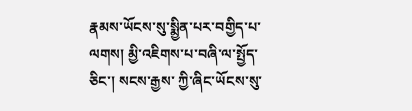རྣམས་ཡོངས་སུ་སྨྱིན་པར་བགྱིད་པ་ལགས། མྱི་འཇིགས་པ་བཞི་ལ་སྤྱོད་ཅིང་། སངས་རྒྱས་ ཀྱི་ཞིང་ཡོངས་སུ་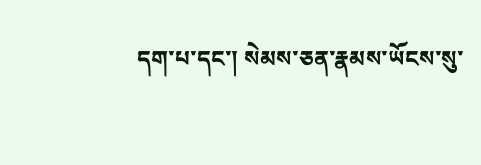དག་པ་དང་། སེམས་ཅན་རྣམས་ཡོངས་སུ་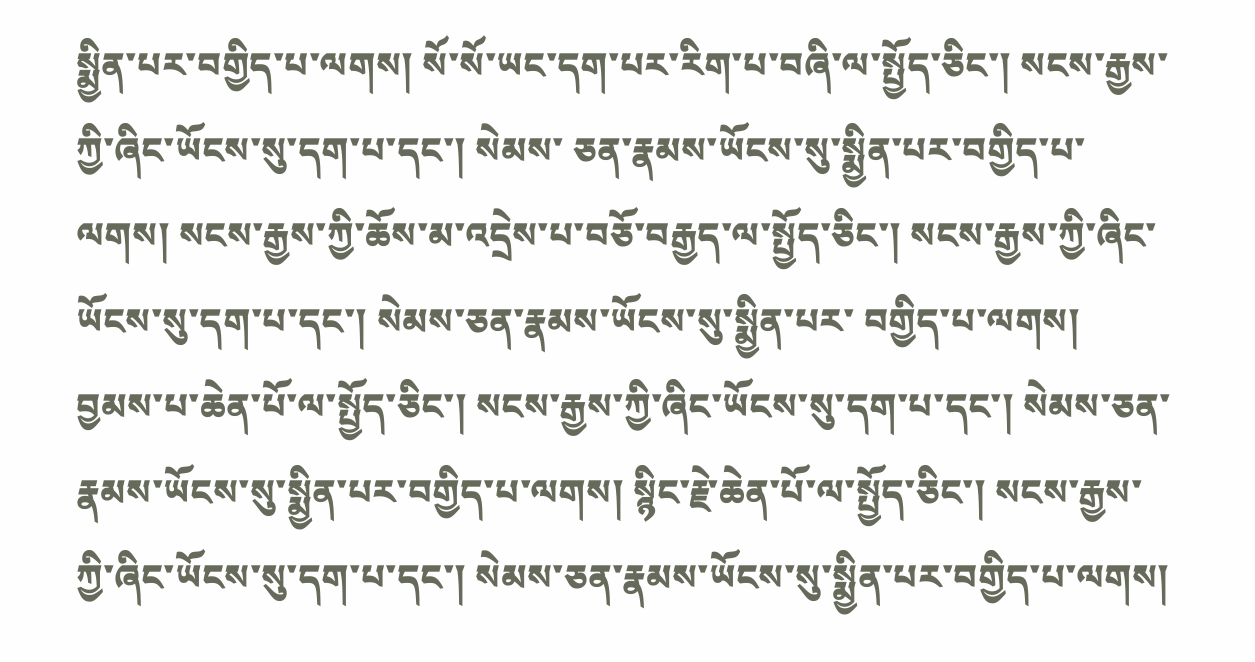སྨྱིན་པར་བགྱིད་པ་ལགས། སོ་སོ་ཡང་དག་པར་རིག་པ་བཞི་ལ་སྤྱོད་ཅིང་། སངས་རྒྱས་ཀྱི་ཞིང་ཡོངས་སུ་དག་པ་དང་། སེམས་ ཅན་རྣམས་ཡོངས་སུ་སྨྱིན་པར་བགྱིད་པ་ལགས། སངས་རྒྱས་ཀྱི་ཆོས་མ་འདྲེས་པ་བཅོ་བརྒྱད་ལ་སྤྱོད་ཅིང་། སངས་རྒྱས་ཀྱི་ཞིང་ཡོངས་སུ་དག་པ་དང་། སེམས་ཅན་རྣམས་ཡོངས་སུ་སྨྱིན་པར་ བགྱིད་པ་ལགས། བྱམས་པ་ཆེན་པོ་ལ་སྤྱོད་ཅིང་། སངས་རྒྱས་ཀྱི་ཞིང་ཡོངས་སུ་དག་པ་དང་། སེམས་ཅན་རྣམས་ཡོངས་སུ་སྨྱིན་པར་བགྱིད་པ་ལགས། སྙིང་རྗེ་ཆེན་པོ་ལ་སྤྱོད་ཅིང་། སངས་རྒྱས་ ཀྱི་ཞིང་ཡོངས་སུ་དག་པ་དང་། སེམས་ཅན་རྣམས་ཡོངས་སུ་སྨྱིན་པར་བགྱིད་པ་ལགས།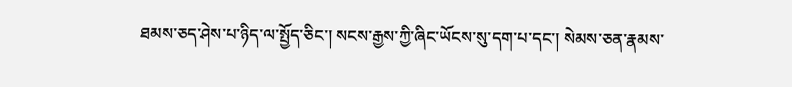ཐམས་ཅད་ཤེས་པ་ཉིད་ལ་སྤྱོད་ཅིང་། སངས་རྒྱས་ཀྱི་ཞིང་ཡོངས་སུ་དག་པ་དང་། སེམས་ཅན་རྣམས་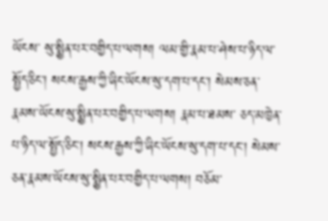ཡོངས་ སུ་སྨྱིན་པར་བགྱིད་པ་ལགས། ལམ་གྱི་རྣམ་པ་ཤེས་པ་ཉིད་ལ་སྤྱོད་ཅིང་། སངས་རྒྱས་ཀྱི་ཞིང་ཡོངས་སུ་དག་པ་དང་། སེམས་ཅན་རྣམས་ཡོངས་སུ་སྨྱིན་པར་བགྱིད་པ་ལགས། རྣམ་པ་ཐམས་ ཅད་མཁྱེན་པ་ཉིད་ལ་སྤྱོད་ཅིང་། སངས་རྒྱས་ཀྱི་ཞིང་ཡོངས་སུ་དག་པ་དང་། སེམས་ཅན་རྣམས་ཡོངས་སུ་སྨྱིན་པར་བགྱིད་པ་ལགས། བཅོམ་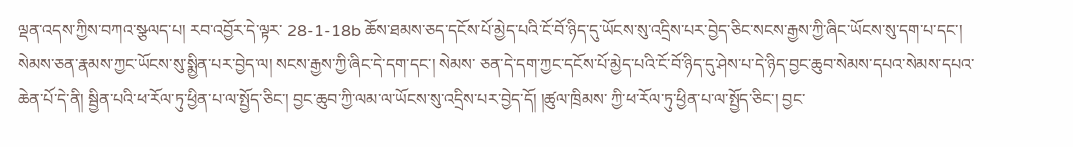ལྡན་འདས་ཀྱིས་བཀའ་སྩལད་པ། རབ་འབྱོར་དེ་ལྟར་ 28-1-18b ཆོས་ཐམས་ཅད་དངོས་པོ་མྱེད་པའི་ངོ་བོ་ཉིད་དུ་ཡོངས་སུ་འདྲིས་པར་བྱེད་ཅིང་སངས་རྒྱས་ཀྱི་ཞིང་ཡོངས་སུ་དག་པ་དང་། སེམས་ཅན་རྣམས་ཀྱང་ཡོངས་སུ་སྨྱིན་པར་བྱེད་ལ། སངས་རྒྱས་ཀྱི་ཞིང་དེ་དག་དང་། སེམས་ ཅན་དེ་དག་ཀྱང་དངོས་པོ་མྱེད་པའི་ངོ་བོ་ཉིད་དུ་ཤེས་པ་དེ་ཉིད་བྱང་ཆུབ་སེམས་དཔའ་སེམས་དཔའ་ཆེན་པོ་དེ་ནི། སྦྱིན་པའི་ཕ་རོལ་ཏུ་ཕྱིན་པ་ལ་སྤྱོད་ཅིང་། བྱང་ཆུབ་ཀྱི་ལམ་ལ་ཡོངས་སུ་འདྲིས་པར་བྱེད་དོ། །ཚུལ་ཁྲིམས་ ཀྱི་ཕ་རོལ་ཏུ་ཕྱིན་པ་ལ་སྤྱོད་ཅིང་། བྱང་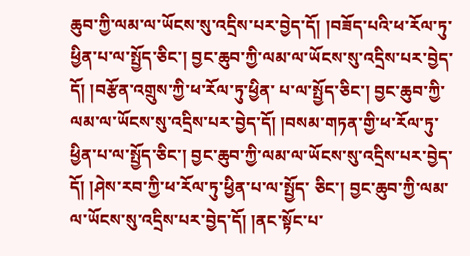ཆུབ་ཀྱི་ལམ་ལ་ཡོངས་སུ་འདྲིས་པར་བྱེད་དོ། །བཟོད་པའི་ཕ་རོལ་ཏུ་ཕྱིན་པ་ལ་སྤྱོད་ཅིང་། བྱང་ཆུབ་ཀྱི་ལམ་ལ་ཡོངས་སུ་འདྲིས་པར་བྱེད་དོ། །བརྩོན་འགྲུས་ཀྱི་ཕ་རོལ་ཏུ་ཕྱིན་ པ་ལ་སྤྱོད་ཅིང་། བྱང་ཆུབ་ཀྱི་ལམ་ལ་ཡོངས་སུ་འདྲིས་པར་བྱེད་དོ། །བསམ་གཏན་གྱི་ཕ་རོལ་ཏུ་ཕྱིན་པ་ལ་སྤྱོད་ཅིང་། བྱང་ཆུབ་ཀྱི་ལམ་ལ་ཡོངས་སུ་འདྲིས་པར་བྱེད་དོ། །ཤེས་རབ་ཀྱི་ཕ་རོལ་ཏུ་ཕྱིན་པ་ལ་སྤྱོད་ ཅིང་། བྱང་ཆུབ་ཀྱི་ལམ་ལ་ཡོངས་སུ་འདྲིས་པར་བྱེད་དོ། །ནང་སྟོང་པ་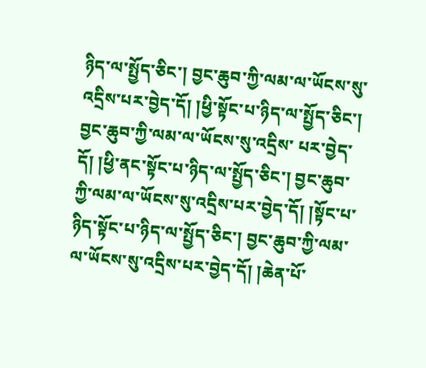ཉིད་ལ་སྤྱོད་ཅིང་། བྱང་ཆུབ་ཀྱི་ལམ་ལ་ཡོངས་སུ་འདྲིས་པར་བྱེད་དོ། །ཕྱི་སྟོང་པ་ཉིད་ལ་སྤྱོད་ཅིང་། བྱང་ཆུབ་ཀྱི་ལམ་ལ་ཡོངས་སུ་འདྲིས་ པར་བྱེད་དོ། །ཕྱི་ནང་སྟོང་པ་ཉིད་ལ་སྤྱོད་ཅིང་། བྱང་ཆུབ་ཀྱི་ལམ་ལ་ཡོངས་སུ་འདྲིས་པར་བྱེད་དོ། །སྟོང་པ་ཉིད་སྟོང་པ་ཉིད་ལ་སྤྱོད་ཅིང་། བྱང་ཆུབ་ཀྱི་ལམ་ལ་ཡོངས་སུ་འདྲིས་པར་བྱེད་དོ། །ཆེན་པོ་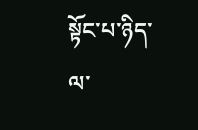སྟོང་པ་ཉིད་ ལ་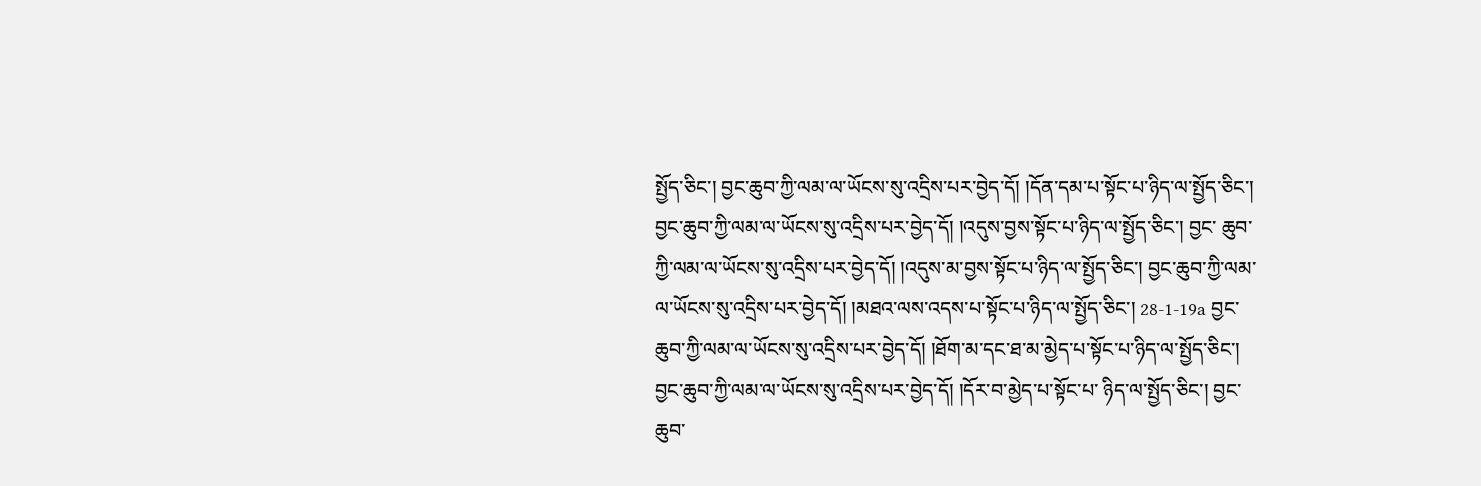སྤྱོད་ཅིང་། བྱང་ཆུབ་ཀྱི་ལམ་ལ་ཡོངས་སུ་འདྲིས་པར་བྱེད་དོ། །དོན་དམ་པ་སྟོང་པ་ཉིད་ལ་སྤྱོད་ཅིང་། བྱང་ཆུབ་ཀྱི་ལམ་ལ་ཡོངས་སུ་འདྲིས་པར་བྱེད་དོ། །འདུས་བྱས་སྟོང་པ་ཉིད་ལ་སྤྱོད་ཅིང་། བྱང་ ཆུབ་ཀྱི་ལམ་ལ་ཡོངས་སུ་འདྲིས་པར་བྱེད་དོ། །འདུས་མ་བྱས་སྟོང་པ་ཉིད་ལ་སྤྱོད་ཅིང་། བྱང་ཆུབ་ཀྱི་ལམ་ལ་ཡོངས་སུ་འདྲིས་པར་བྱེད་དོ། །མཐའ་ལས་འདས་པ་སྟོང་པ་ཉིད་ལ་སྤྱོད་ཅིང་། 28-1-19a བྱང་ཆུབ་ཀྱི་ལམ་ལ་ཡོངས་སུ་འདྲིས་པར་བྱེད་དོ། །ཐོག་མ་དང་ཐ་མ་མྱེད་པ་སྟོང་པ་ཉིད་ལ་སྤྱོད་ཅིང་། བྱང་ཆུབ་ཀྱི་ལམ་ལ་ཡོངས་སུ་འདྲིས་པར་བྱེད་དོ། །དོར་བ་མྱེད་པ་སྟོང་པ་ ཉིད་ལ་སྤྱོད་ཅིང་། བྱང་ཆུབ་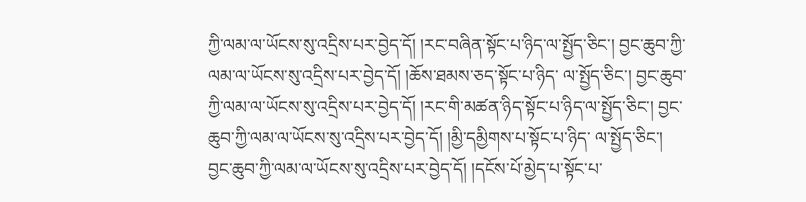ཀྱི་ལམ་ལ་ཡོངས་སུ་འདྲིས་པར་བྱེད་དོ། །རང་བཞིན་སྟོང་པ་ཉིད་ལ་སྤྱོད་ཅིང་། བྱང་ཆུབ་ཀྱི་ལམ་ལ་ཡོངས་སུ་འདྲིས་པར་བྱེད་དོ། །ཆོས་ཐམས་ཅད་སྟོང་པ་ཉིད་ ལ་སྤྱོད་ཅིང་། བྱང་ཆུབ་ཀྱི་ལམ་ལ་ཡོངས་སུ་འདྲིས་པར་བྱེད་དོ། །རང་གི་མཚན་ཉིད་སྟོང་པ་ཉིད་ལ་སྤྱོད་ཅིང་། བྱང་ཆུབ་ཀྱི་ལམ་ལ་ཡོངས་སུ་འདྲིས་པར་བྱེད་དོ། །མྱི་དམྱིགས་པ་སྟོང་པ་ཉིད་ ལ་སྤྱོད་ཅིང་། བྱང་ཆུབ་ཀྱི་ལམ་ལ་ཡོངས་སུ་འདྲིས་པར་བྱེད་དོ། །དངོས་པོ་མྱེད་པ་སྟོང་པ་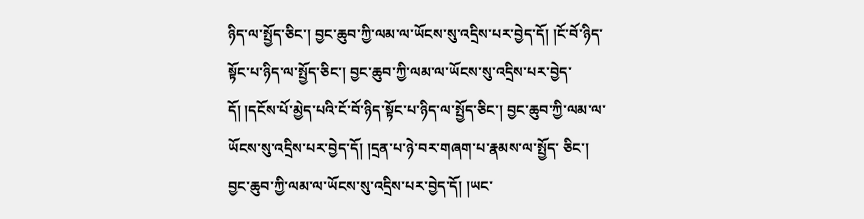ཉིད་ལ་སྤྱོད་ཅིང་། བྱང་ཆུབ་ཀྱི་ལམ་ལ་ཡོངས་སུ་འདྲིས་པར་བྱེད་དོ། །ངོ་བོ་ཉིད་སྟོང་པ་ཉིད་ལ་སྤྱོད་ཅིང་། བྱང་ཆུབ་ཀྱི་ལམ་ལ་ཡོངས་སུ་འདྲིས་པར་བྱེད་དོ། །དངོས་པོ་མྱེད་པའི་ངོ་བོ་ཉིད་སྟོང་པ་ཉིད་ལ་སྤྱོད་ཅིང་། བྱང་ཆུབ་ཀྱི་ལམ་ལ་ཡོངས་སུ་འདྲིས་པར་བྱེད་དོ། །དྲན་པ་ཉེ་བར་གཞག་པ་རྣམས་ལ་སྤྱོད་ ཅིང་། བྱང་ཆུབ་ཀྱི་ལམ་ལ་ཡོངས་སུ་འདྲིས་པར་བྱེད་དོ། །ཡང་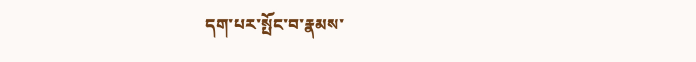དག་པར་སྤོང་བ་རྣམས་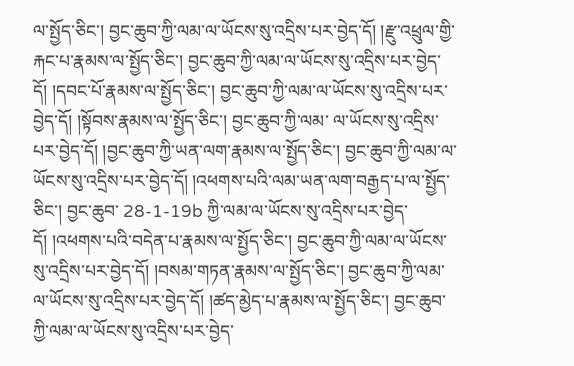ལ་སྤྱོད་ཅིང་། བྱང་ཆུབ་ཀྱི་ལམ་ལ་ཡོངས་སུ་འདྲིས་པར་བྱེད་དོ། །རྫུ་འཕྲུལ་གྱི་རྐང་པ་རྣམས་ལ་སྤྱོད་ཅིང་། བྱང་ཆུབ་ཀྱི་ལམ་ལ་ཡོངས་སུ་འདྲིས་པར་བྱེད་དོ། །དབང་པོ་རྣམས་ལ་སྤྱོད་ཅིང་། བྱང་ཆུབ་ཀྱི་ལམ་ལ་ཡོངས་སུ་འདྲིས་པར་བྱེད་དོ། །སྟོབས་རྣམས་ལ་སྤྱོད་ཅིང་། བྱང་ཆུབ་ཀྱི་ལམ་ ལ་ཡོངས་སུ་འདྲིས་པར་བྱེད་དོ། །བྱང་ཆུབ་ཀྱི་ཡན་ལག་རྣམས་ལ་སྤྱོད་ཅིང་། བྱང་ཆུབ་ཀྱི་ལམ་ལ་ཡོངས་སུ་འདྲིས་པར་བྱེད་དོ། །འཕགས་པའི་ལམ་ཡན་ལག་བརྒྱད་པ་ལ་སྤྱོད་ཅིང་། བྱང་ཆུབ་ 28-1-19b ཀྱི་ལམ་ལ་ཡོངས་སུ་འདྲིས་པར་བྱེད་དོ། །འཕགས་པའི་བདེན་པ་རྣམས་ལ་སྤྱོད་ཅིང་། བྱང་ཆུབ་ཀྱི་ལམ་ལ་ཡོངས་སུ་འདྲིས་པར་བྱེད་དོ། །བསམ་གཏན་རྣམས་ལ་སྤྱོད་ཅིང་། བྱང་ཆུབ་ཀྱི་ལམ་ ལ་ཡོངས་སུ་འདྲིས་པར་བྱེད་དོ། །ཚད་མྱེད་པ་རྣམས་ལ་སྤྱོད་ཅིང་། བྱང་ཆུབ་ཀྱི་ལམ་ལ་ཡོངས་སུ་འདྲིས་པར་བྱེད་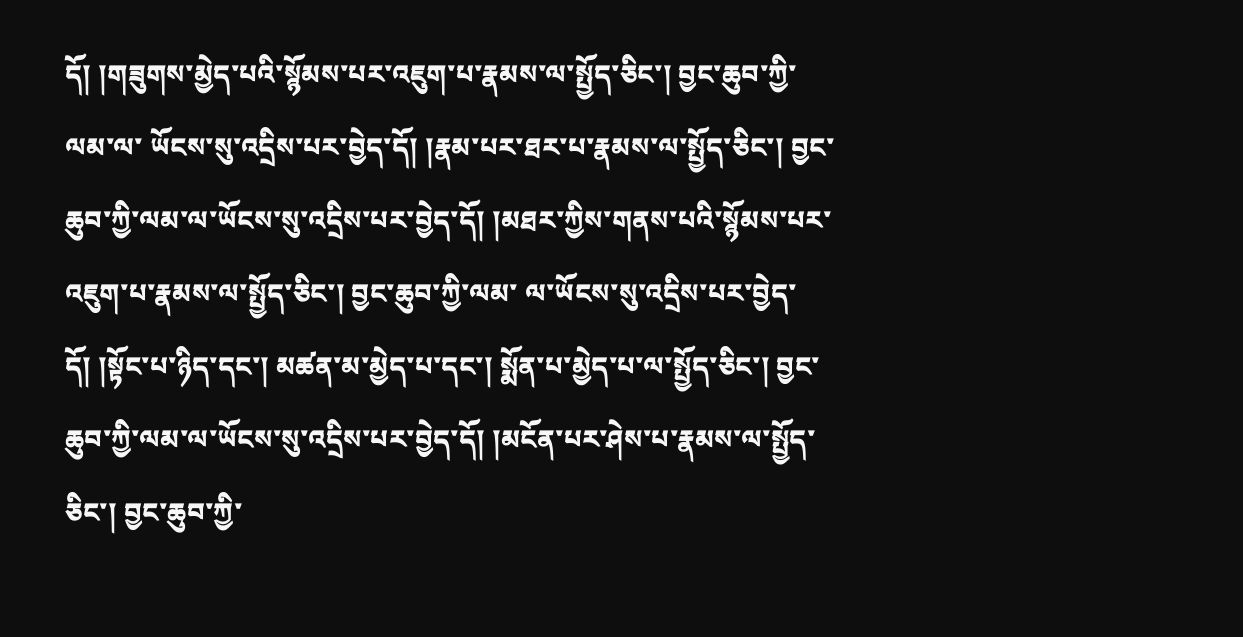དོ། །གཟུགས་མྱེད་པའི་སྙོམས་པར་འཇུག་པ་རྣམས་ལ་སྤྱོད་ཅིང་། བྱང་ཆུབ་ཀྱི་ལམ་ལ་ ཡོངས་སུ་འདྲིས་པར་བྱེད་དོ། །རྣམ་པར་ཐར་པ་རྣམས་ལ་སྤྱོད་ཅིང་། བྱང་ཆུབ་ཀྱི་ལམ་ལ་ཡོངས་སུ་འདྲིས་པར་བྱེད་དོ། །མཐར་ཀྱིས་གནས་པའི་སྙོམས་པར་འཇུག་པ་རྣམས་ལ་སྤྱོད་ཅིང་། བྱང་ཆུབ་ཀྱི་ལམ་ ལ་ཡོངས་སུ་འདྲིས་པར་བྱེད་དོ། །སྟོང་པ་ཉིད་དང་། མཚན་མ་མྱེད་པ་དང་། སྨོན་པ་མྱེད་པ་ལ་སྤྱོད་ཅིང་། བྱང་ཆུབ་ཀྱི་ལམ་ལ་ཡོངས་སུ་འདྲིས་པར་བྱེད་དོ། །མངོན་པར་ཤེས་པ་རྣམས་ལ་སྤྱོད་ཅིང་། བྱང་ཆུབ་ཀྱི་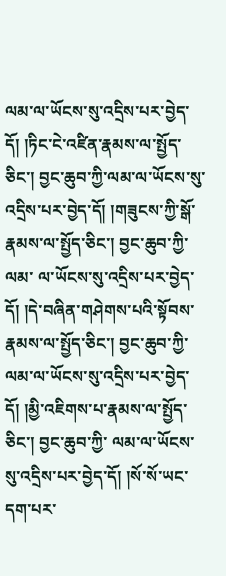ལམ་ལ་ཡོངས་སུ་འདྲིས་པར་བྱེད་དོ། །ཏིང་ངེ་འཛིན་རྣམས་ལ་སྤྱོད་ཅིང་། བྱང་ཆུབ་ཀྱི་ལམ་ལ་ཡོངས་སུ་འདྲིས་པར་བྱེད་དོ། །གཟུངས་ཀྱི་སྒོ་རྣམས་ལ་སྤྱོད་ཅིང་། བྱང་ཆུབ་ཀྱི་ལམ་ ལ་ཡོངས་སུ་འདྲིས་པར་བྱེད་དོ། །དེ་བཞིན་གཤེགས་པའི་སྟོབས་རྣམས་ལ་སྤྱོད་ཅིང་། བྱང་ཆུབ་ཀྱི་ལམ་ལ་ཡོངས་སུ་འདྲིས་པར་བྱེད་དོ། །མྱི་འཇིགས་པ་རྣམས་ལ་སྤྱོད་ཅིང་། བྱང་ཆུབ་ཀྱི་ ལམ་ལ་ཡོངས་སུ་འདྲིས་པར་བྱེད་དོ། །སོ་སོ་ཡང་དག་པར་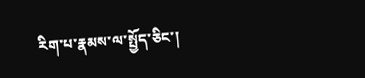རིག་པ་རྣམས་ལ་སྤྱོད་ཅིང་།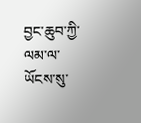བྱང་ཆུབ་ཀྱི་ལམ་ལ་ཡོངས་སུ་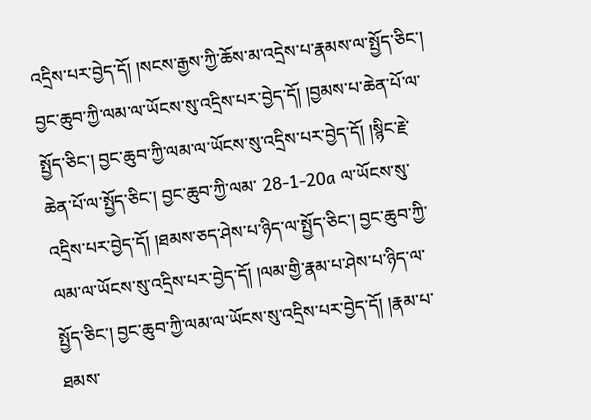འདྲིས་པར་བྱེད་དོ། །སངས་རྒྱས་ཀྱི་ཆོས་མ་འདྲེས་པ་རྣམས་ལ་སྤྱོད་ཅིང་། བྱང་ཆུབ་ཀྱི་ལམ་ལ་ཡོངས་སུ་འདྲིས་པར་བྱེད་དོ། །བྱམས་པ་ཆེན་པོ་ལ་སྤྱོད་ཅིང་། བྱང་ཆུབ་ཀྱི་ལམ་ལ་ཡོངས་སུ་འདྲིས་པར་བྱེད་དོ། །སྙིང་རྗེ་ཆེན་པོ་ལ་སྤྱོད་ཅིང་། བྱང་ཆུབ་ཀྱི་ལམ་ 28-1-20a ལ་ཡོངས་སུ་འདྲིས་པར་བྱེད་དོ། །ཐམས་ཅད་ཤེས་པ་ཉིད་ལ་སྤྱོད་ཅིང་། བྱང་ཆུབ་ཀྱི་ལམ་ལ་ཡོངས་སུ་འདྲིས་པར་བྱེད་དོ། །ལམ་གྱི་རྣམ་པ་ཤེས་པ་ཉིད་ལ་སྤྱོད་ཅིང་། བྱང་ཆུབ་ཀྱི་ལམ་ལ་ཡོངས་སུ་འདྲིས་པར་བྱེད་དོ། །རྣམ་པ་ཐམས་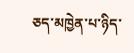ཅད་མཁྱེན་པ་ཉིད་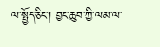ལ་སྤྱོད་ཅིང་། བྱང་ཆུབ་ཀྱི་ལམ་ལ་